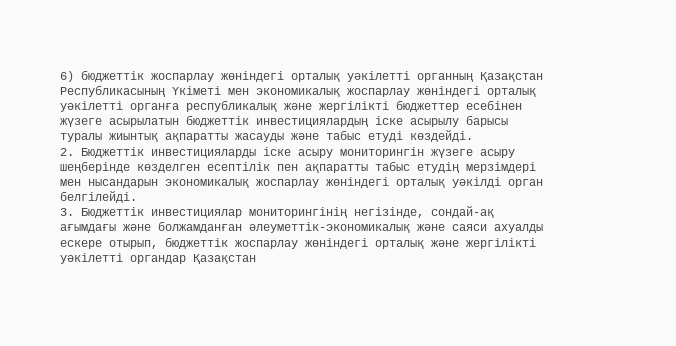6) бюджеттік жоспарлау жөнiндегі орталық уәкiлетті органның Қазақстан Республикасының Үкіметі мен экономикалық жоспарлау жөнiндегі орталық уәкiлетті органға республикалық және жергілiктi бюджеттер есебiнен жүзеге асырылатын бюджеттік инвестициялардың iске асырылу барысы туралы жиынтық ақпаратты жасауды және табыс етудi көздейдi.
2. Бюджеттік инвестицияларды iске асыру мониторингiн жүзеге асыру шеңберiнде көзделген есептiлiк пен ақпаратты табыс етудiң мерзiмдерi мен нысандарын экономикалық жоспарлау жөніндегі орталық уәкiлдi орган белгiлейдi.
3. Бюджеттік инвестициялар мониторингiнiң негiзiнде, сондай-ақ ағымдағы және болжамданған әлеуметтiк-экономикалық және саяси ахуалды ескере отырып, бюджеттік жоспарлау жөніндегі орталық және жергiлiктi уәкiлеттi органдар Қазақстан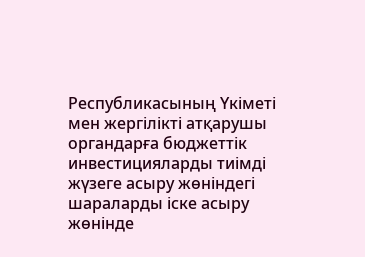Республикасының Үкіметі мен жергiлiктi атқарушы органдарға бюджеттік инвестицияларды тиiмдi жүзеге асыру жөніндегі шараларды iске асыру жөнiнде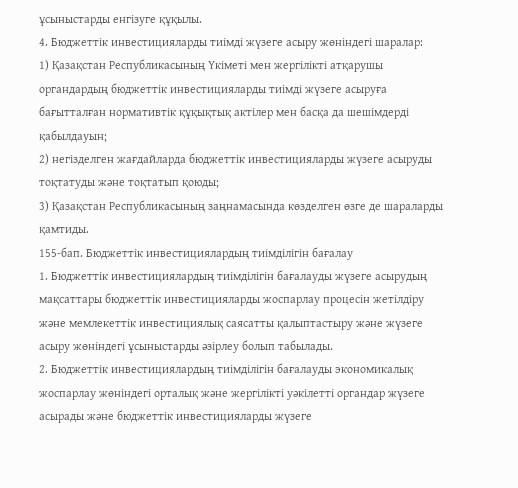ұсыныстарды енгізуге құқылы.
4. Бюджеттік инвестицияларды тиiмдi жүзеге асыру жөніндегі шаралар:
1) Қазақстан Республикасының Үкіметі мен жергiлiктi атқарушы органдардың бюджеттік инвестицияларды тиiмдi жүзеге асыруға бағытталған нормативтiк құқықтық актiлер мен басқа да шешiмдердi қабылдауын;
2) негiзделген жағдайларда бюджеттік инвестицияларды жүзеге асыруды тоқтатуды және тоқтатып қоюды;
3) Қазақстан Республикасының заңнамасында көзделген өзге де шараларды қамтиды.
155-бап. Бюджеттік инвестициялардың тиiмдiлiгiн бағалау
1. Бюджеттік инвестициялардың тиiмдiлiгiн бағалауды жүзеге асырудың мақсаттары бюджеттік инвестицияларды жоспарлау процесiн жетiлдiру және мемлекеттік инвестициялық саясатты қалыптастыру және жүзеге асыру жөніндегі ұсыныстарды әзiрлеу болып табылады.
2. Бюджеттік инвестициялардың тиiмдiлiгiн бағалауды экономикалық жоспарлау жөніндегі орталық және жергiлiктi уәкiлеттi органдар жүзеге асырады және бюджеттік инвестицияларды жүзеге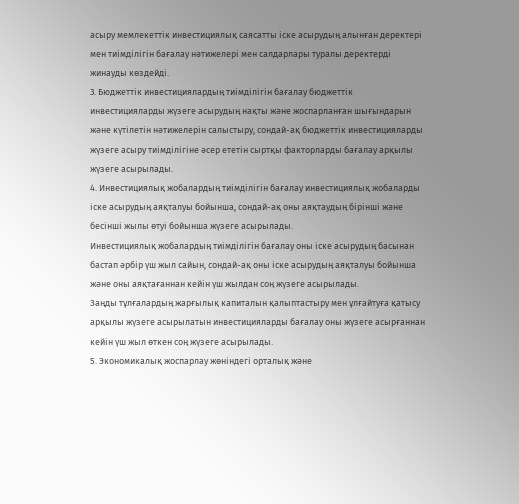асыру мемлекеттік инвестициялық саясатты iске асырудың алынған деректерi мен тиiмдiлiгiн бағалау нәтижелерi мен салдарлары туралы деректердi жинауды көздейдi.
3. Бюджеттік инвестициялардың тиiмдiлiгiн бағалау бюджеттік инвестицияларды жүзеге асырудың нақты және жоспарланған шығындарын және күтiлетiн нәтижелерiн салыстыру, сондай-ақ бюджеттік инвестицияларды жүзеге асыру тиiмдiлiгiне әсер ететiн сыртқы факторларды бағалау арқылы жүзеге асырылады.
4. Инвестициялық жобалардың тиiмдiлiгiн бағалау инвестициялық жобаларды iске асырудың аяқталуы бойынша, сондай-ақ оны аяқтаудың бiрiншi және бесiншi жылы өтуi бойынша жүзеге асырылады.
Инвестициялық жобалардың тиiмдiлiгiн бағалау оны iске асырудың басынан бастап әрбiр үш жыл сайын, сондай-ақ оны iске асырудың аяқталуы бойынша және оны аяқтағаннан кейiн үш жылдан соң жүзеге асырылады.
Заңды тұлғалардың жарғылық капиталын қалыптастыру мен ұлғайтуға қатысу арқылы жүзеге асырылатын инвестицияларды бағалау оны жүзеге асырғаннан кейiн үш жыл өткен соң жүзеге асырылады.
5. Экономикалық жоспарлау жөніндегі орталық және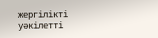жергiлiктi уәкiлеттi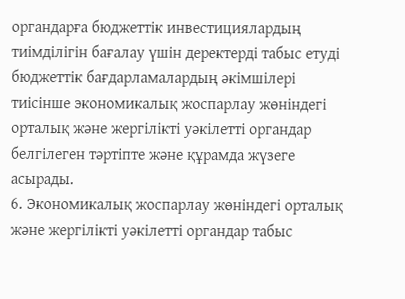органдарға бюджеттік инвестициялардың тиiмдiлiгiн бағалау үшiн деректердi табыс етудi бюджеттік бағдарламалардың әкiмшiлерi тиiсiнше экономикалық жоспарлау жөніндегі орталық және жергiлiктi уәкiлеттi органдар белгiлеген тәртiпте және құрамда жүзеге асырады.
6. Экономикалық жоспарлау жөніндегі орталық және жергiлiктi уәкiлеттi органдар табыс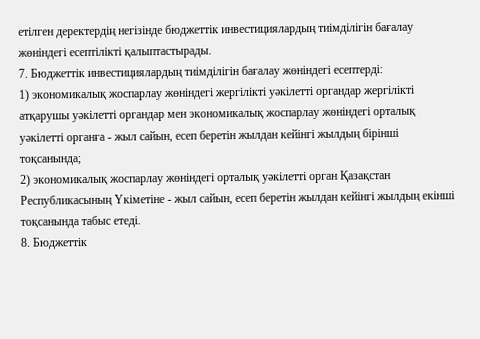етiлген деректердiң негiзiнде бюджеттік инвестициялардың тиiмдiлiгiн бағалау жөніндегі есептiлiктi қалыптастырады.
7. Бюджеттік инвестициялардың тиiмдiлiгiн бағалау жөніндегі есептердi:
1) экономикалық жоспарлау жөніндегі жергiлiктi уәкiлеттi органдар жергiлiктi атқарушы уәкiлеттi органдар мен экономикалық жоспарлау жөніндегі орталық уәкiлеттi органға - жыл сайын, есеп беретiн жылдан кейiнгi жылдың бiрiншi тоқсанында;
2) экономикалық жоспарлау жөніндегі орталық уәкiлеттi орган Қазақстан Республикасының Үкіметіне - жыл сайын, есеп беретiн жылдан кейiнгi жылдың екiншi тоқсанында табыс етедi.
8. Бюджеттік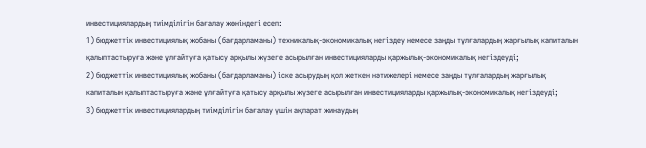инвестициялардың тиiмдiлiгiн бағалау жөніндегі есеп:
1) бюджеттік инвестициялық жобаны (бағдарламаны) техникалық-экономикалық негiздеу немесе заңды тұлғалардың жарғылық капиталын қалыптастыруға және ұлғайтуға қатысу арқылы жүзеге асырылған инвестицияларды қаржылық-экономикалық негіздеудi;
2) бюджеттік инвестициялық жобаны (бағдарламаны) iске асырудың қол жеткен нәтижелерi немесе заңды тұлғалардың жарғылық капиталын қалыптастыруға және ұлғайтуға қатысу арқылы жүзеге асырылған инвестицияларды қаржылық-экономикалық негiздеудi;
3) бюджеттік инвестициялардың тиiмдiлiгiн бағалау үшiн ақпарат жинаудың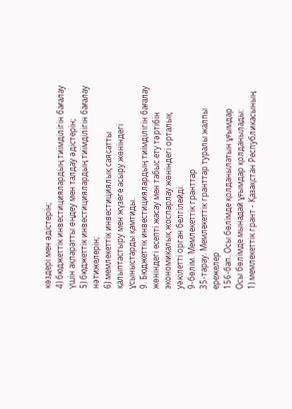көздерi мен әдiстерiн;
4) бюджеттік инвестициялардың тиiмдiлiгiн бағалау үшiн ақпаратты өңдеу мен талдау әдiстерiн;
5) бюджеттік инвестициялардың тиiмдiлiгiн бағалау нәтижелерiн;
6) мемлекеттік инвестициялық саясатты қалыптастыру мен жүзеге асыру жөніндегі ұсыныстарды қамтиды.
9. Бюджеттік инвестициялардың тиiмдiлiгін бағалау жөніндегі есептi жасау мен табыс ету тәртібін экономикалық жоспарлау жөніндегі орталық уәкiлеттi орган белгілейді.
9-бөлiм. Мемлекеттік гранттар
35-тарау. Мемлекеттік гранттар туралы жалпы ережелер
156-бап. Осы бөлімде қолданылатын ұғымдар
Осы бөлiмде мынадай ұғымдар қолданылады:
1) мемлекеттік грант - Қазақстан Республикасының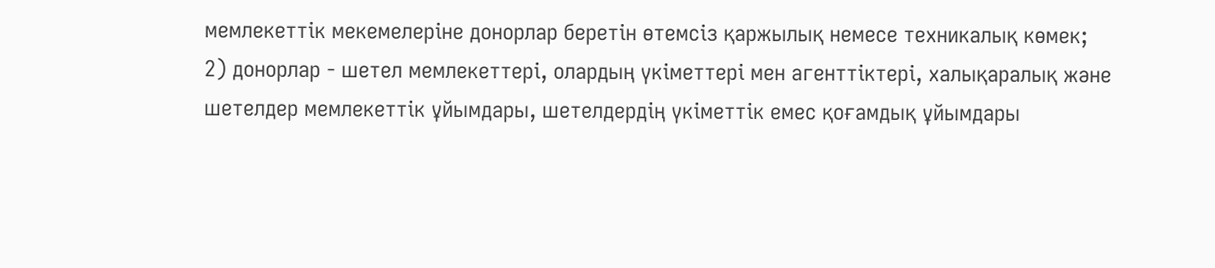мемлекеттік мекемелерiне донорлар беретiн өтемсiз қаржылық немесе техникалық көмек;
2) донорлар - шетел мемлекеттерi, олардың үкiметтерi мен агенттiктерi, халықаралық және шетелдер мемлекеттік ұйымдары, шетелдердiң үкiметтiк емес қоғамдық ұйымдары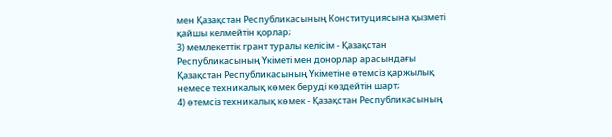мен Қазақстан Республикасының Конституциясына қызметi қайшы келмейтiн қорлар;
3) мемлекеттік грант туралы келісім - Қазақстан Республикасының Үкіметі мен донорлар арасындағы Қазақстан Республикасының Yкіметіне өтемсiз қаржылық немесе техникалық көмек берудi көздейтiн шарт;
4) өтемсiз техникалық көмек - Қазақстан Республикасының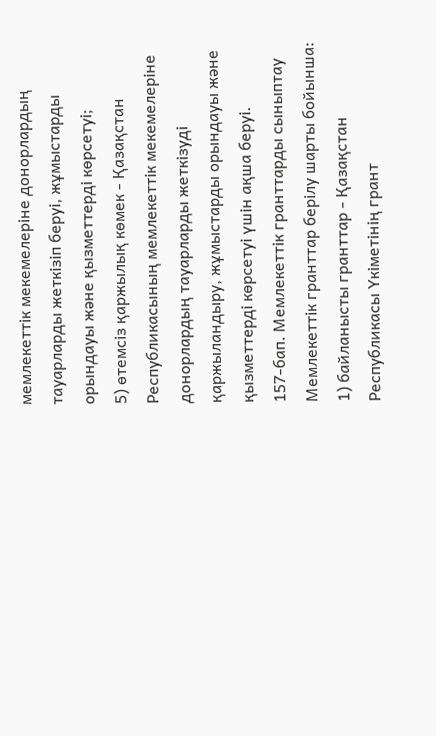мемлекеттік мекемелерiне донорлардың тауарларды жеткізіп беруi, жұмыстарды орындауы және қызметтерді көрсетуі;
5) өтемсiз қаржылық көмек - Қазақстан Республикасының мемлекеттік мекемелерiне донорлардың тауарларды жеткізудi қаржыландыру, жұмыстарды орындауы және қызметтерді көрсетуі үшін ақша беруі.
157-бап. Мемлекеттік гранттарды сыныптау
Мемлекеттік гранттар берiлу шарты бойынша:
1) байланысты гранттар - Қазақстан Республикасы Үкіметінiң грант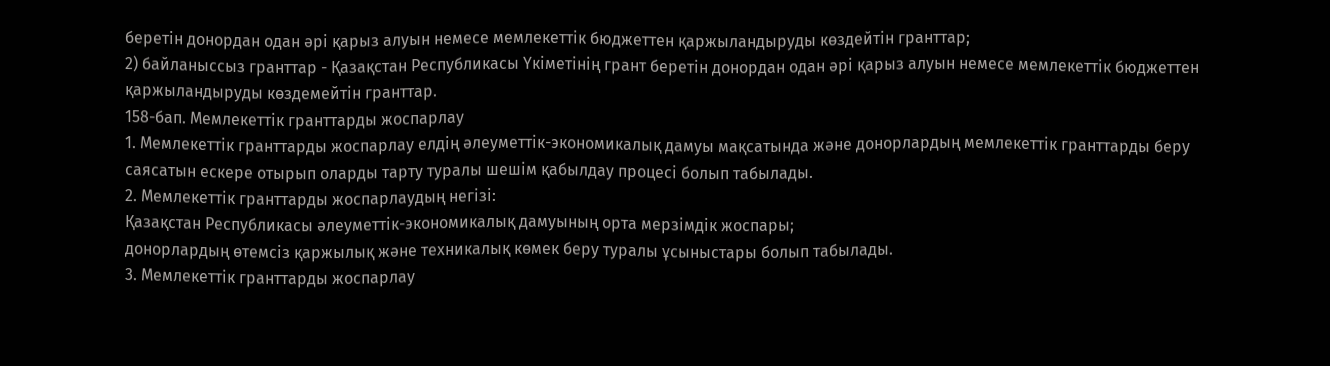беретiн донордан одан әрi қарыз алуын немесе мемлекеттік бюджеттен қаржыландыруды көздейтiн гранттар;
2) байланыссыз гранттар - Қазақстан Республикасы Yкіметінiң грант беретiн донордан одан әрi қарыз алуын немесе мемлекеттік бюджеттен қаржыландыруды көздемейтiн гранттар.
158-бап. Мемлекеттік гранттарды жоспарлау
1. Мемлекеттік гранттарды жоспарлау елдiң әлеуметтiк-экономикалық дамуы мақсатында және донорлардың мемлекеттік гранттарды беру саясатын ескере отырып оларды тарту туралы шешiм қабылдау процесi болып табылады.
2. Мемлекеттік гранттарды жоспарлаудың негiзi:
Қазақстан Республикасы әлеуметтiк-экономикалық дамуының орта мерзiмдiк жоспары;
донорлардың өтемсiз қаржылық және техникалық көмек беру туралы ұсыныстары болып табылады.
3. Мемлекеттік гранттарды жоспарлау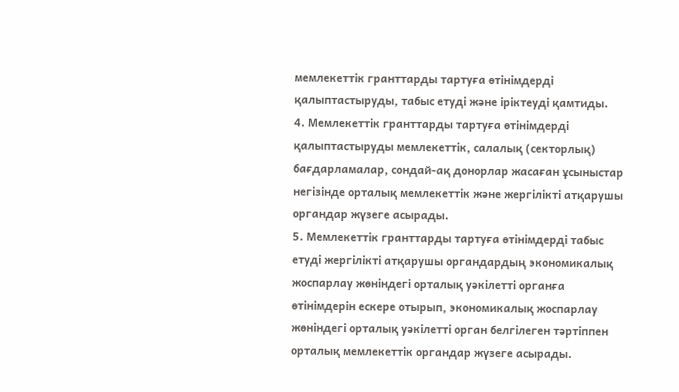мемлекеттік гранттарды тартуға өтiнiмдердi қалыптастыруды, табыс етудi және iрiктеудi қамтиды.
4. Мемлекеттік гранттарды тартуға өтiнiмдердi қалыптастыруды мемлекеттік, салалық (секторлық) бағдарламалар, сондай-ақ донорлар жасаған ұсыныстар негізінде орталық мемлекеттік және жергілікті атқарушы органдар жүзеге асырады.
5. Мемлекеттік гранттарды тартуға өтiнiмдердi табыс етудi жергiлiктi атқарушы органдардың экономикалық жоспарлау жөніндегі орталық уәкiлеттi органға өтiнiмдерiн ескере отырып, экономикалық жоспарлау жөнiндегі орталық уәкiлеттi орган белгiлеген тәртiппен орталық мемлекеттік органдар жүзеге асырады.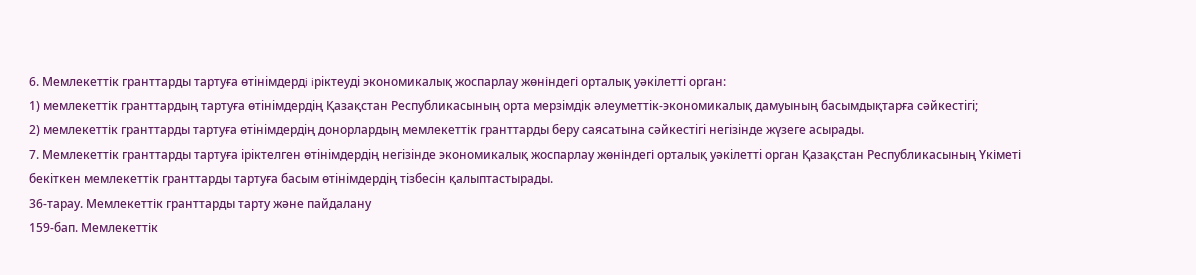6. Мемлекеттік гранттарды тартуға өтiнiмдердi iрiктеудi экономикалық жоспарлау жөніндегі орталық уәкiлеттi орган:
1) мемлекеттік гранттардың тартуға өтiнiмдердiң Қазақстан Республикасының орта мерзiмдiк әлеуметтiк-экономикалық дамуының басымдықтарға сәйкестiгi;
2) мемлекеттік гранттарды тартуға өтiнiмдердiң донорлардың мемлекеттік гранттарды беру саясатына сәйкестiгi негiзiнде жүзеге асырады.
7. Мемлекеттік гранттарды тартуға iрiктелген өтiнiмдердiң негiзiнде экономикалық жоспарлау жөніндегі орталық уәкiлеттi орган Қазақстан Республикасының Үкіметі бекiткен мемлекеттік гранттарды тартуға басым өтiнiмдердiң тiзбесiн қалыптастырады.
36-тарау. Мемлекеттік гранттарды тарту және пайдалану
159-бап. Мемлекеттік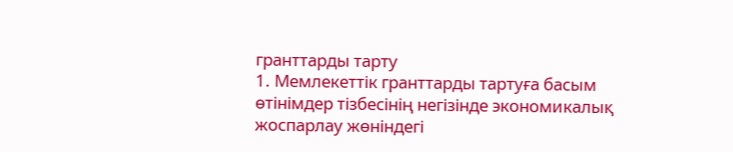гранттарды тарту
1. Мемлекеттік гранттарды тартуға басым өтiнiмдер тiзбесiнiң негiзiнде экономикалық жоспарлау жөнiндегі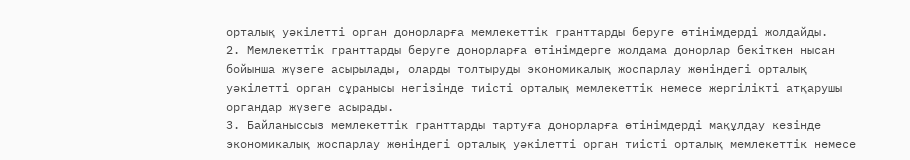орталық уәкiлетті орган донорларға мемлекеттік гранттарды беруге өтiнiмдердi жолдайды.
2. Мемлекеттік гранттарды беруге донорларға өтiнiмдерге жолдама донорлар бекiткен нысан бойынша жүзеге асырылады, оларды толтыруды экономикалық жоспарлау жөніндегі орталық уәкiлеттi орган сұранысы негізiнде тиiстi орталық мемлекеттік немесе жергiлiктi атқарушы органдар жүзеге асырады.
3. Байланыссыз мемлекеттік гранттарды тартуға донорларға өтiнiмдердi мақұлдау кезiнде экономикалық жоспарлау жөніндегі орталық уәкiлеттi орган тиiстi орталық мемлекеттік немесе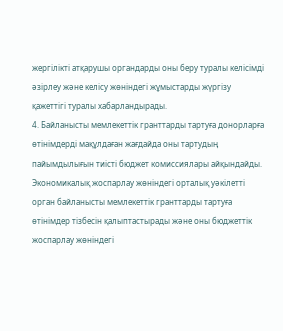жергiлiктi атқарушы органдарды оны беру туралы келісімдi әзiрлеу және келiсу жөніндегі жұмыстарды жүргiзу қажеттiгi туралы хабарландырады.
4. Байланысты мемлекеттік гранттарды тартуға донорларға өтiнiмдердi мақұлдаған жағдайда оны тартудың пайымдылығын тиiстi бюджет комиссиялары айқындайды. Экономикалық жоспарлау жөніндегі орталық уәкiлеттi орган байланысты мемлекеттік гранттарды тартуға өтiнiмдер тiзбесiн қалыптастырады және оны бюджеттік жоспарлау жөніндегі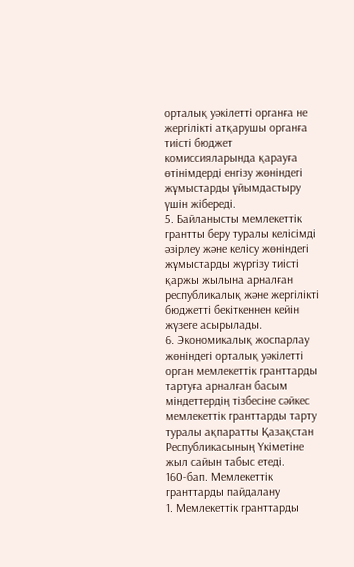орталық уәкiлеттi органға не жергілiктi атқарушы органға тиiстi бюджет комиссияларында қарауға өтiнiмдердi енгізу жөніндегі жұмыстарды ұйымдастыру үшiн жiбередi.
5. Байланысты мемлекеттік грантты беру туралы келісімдi әзiрлеу және келiсу жөніндегі жұмыстарды жүргiзу тиiстi қаржы жылына арналған республикалық және жергiлiктi бюджеттi бекiткеннен кейiн жүзеге асырылады.
6. Экономикалық жоспарлау жөніндегі орталық уәкiлеттi орган мемлекеттік гранттарды тартуға арналған басым мiндеттердiң тiзбесiне сәйкес мемлекеттік гранттарды тарту туралы ақпаратты Қазақстан Республикасының Үкіметіне жыл сайын табыс етедi.
160-бап. Мемлекеттік гранттарды пайдалану
1. Мемлекеттік гранттарды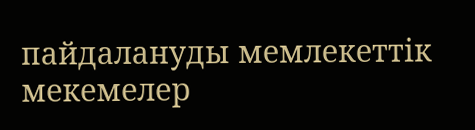пайдалануды мемлекеттік мекемелер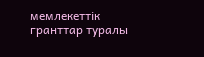мемлекеттік гранттар туралы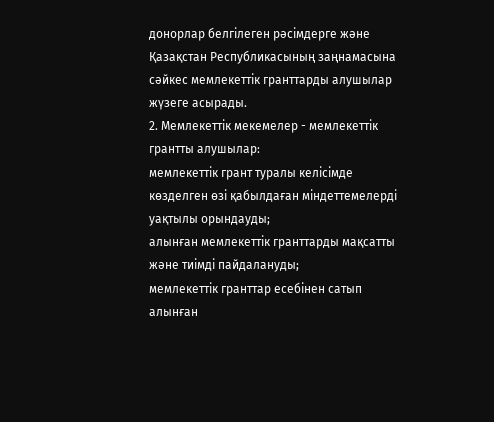донорлар белгiлеген рәсiмдерге және Қазақстан Республикасының заңнамасына сәйкес мемлекеттік гранттарды алушылар жүзеге асырады.
2. Мемлекеттік мекемелер - мемлекеттік грантты алушылар:
мемлекеттік грант туралы келісімде көзделген өзi қабылдаған мiндеттемелердi уақтылы орындауды;
алынған мемлекеттік гранттарды мақсатты және тиiмдi пайдалануды;
мемлекеттік гранттар есебiнен сатып алынған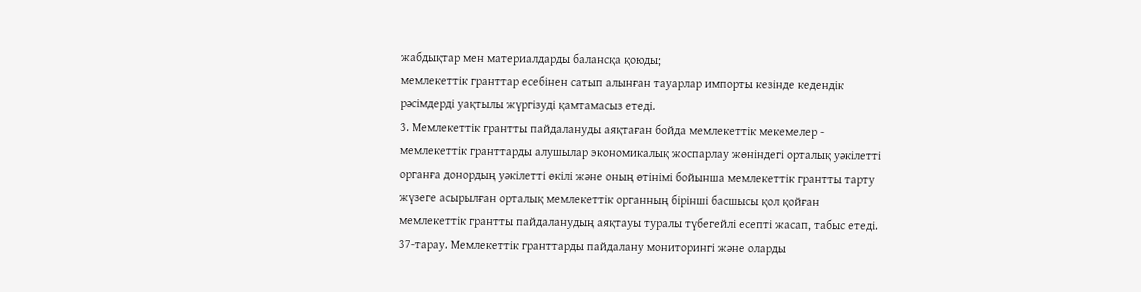жабдықтар мен материалдарды балансқа қоюды;
мемлекеттік гранттар есебiнен сатып алынған тауарлар импорты кезiнде кедендiк рәсiмдердi уақтылы жүргiзудi қамтамасыз етедi.
3. Мемлекеттік грантты пайдалануды аяқтаған бойда мемлекеттік мекемелер - мемлекеттік гранттарды алушылар экономикалық жоспарлау жөніндегі орталық уәкiлеттi органға донордың уәкiлеттi өкiлi және оның өтiнiмi бойынша мемлекеттік грантты тарту жүзеге асырылған орталық мемлекеттік органның бiрiншi басшысы қол қойған мемлекеттік грантты пайдаланудың аяқтауы туралы түбегейлi есептi жасап, табыс етедi.
37-тарау. Мемлекеттік гранттарды пайдалану мониторингі және оларды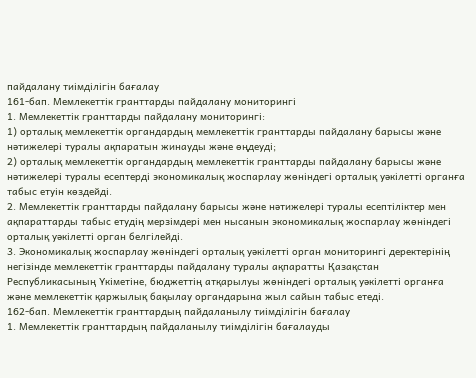пайдалану тиiмдiлiгiн бағалау
161-бап. Мемлекеттік гранттарды пайдалану мониторингi
1. Мемлекеттік гранттарды пайдалану мониторингi:
1) орталық мемлекеттік органдардың мемлекеттік гранттарды пайдалану барысы және нәтижелерi туралы ақпаратын жинауды және өңдеудi;
2) орталық мемлекеттік органдардың мемлекеттік гранттарды пайдалану барысы және нәтижелерi туралы есептердi экономикалық жоспарлау жөніндегі орталық уәкiлеттi органға табыс етуiн көздейдi.
2. Мемлекеттік гранттарды пайдалану барысы және нәтижелерi туралы есептiлiктер мен ақпараттарды табыс етудiң мерзiмдерi мен нысанын экономикалық жоспарлау жөніндегі орталық уәкiлеттi орган белгiлейдi.
3. Экономикалық жоспарлау жөніндегі орталық уәкiлетті орган мониторингі деректерiнiң негiзiнде мемлекеттік гранттарды пайдалану туралы ақпаратты Қазақстан Республикасының Үкіметіне, бюджеттiң атқарылуы жөніндегі орталық уәкiлеттi органға және мемлекеттік қаржылық бақылау органдарына жыл сайын табыс етедi.
162-бап. Мемлекеттік гранттардың пайдаланылу тиiмдiлiгiн бағалау
1. Мемлекеттік гранттардың пайдаланылу тиiмділігiн бағалауды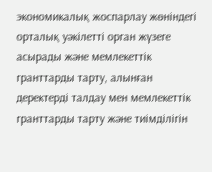экономикалық жоспарлау жөніндегі орталық уәкiлетті орган жүзеге асырады және мемлекеттік гранттарды тарту, алынған деректердi талдау мен мемлекеттік гранттарды тарту және тиiмдiлiгін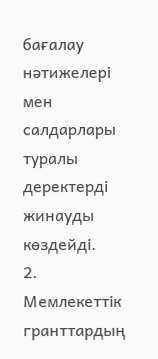бағалау нәтижелерi мен салдарлары туралы деректердi жинауды көздейдi.
2. Мемлекеттік гранттардың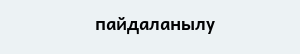пайдаланылу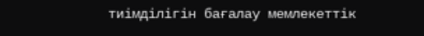тиiмдiлiгiн бағалау мемлекеттік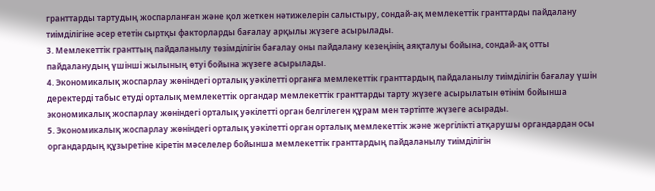гранттарды тартудың жоспарланған және қол жеткен нәтижелерiн салыстыру, сондай-ақ мемлекеттік гранттарды пайдалану тиiмдiлігіне әсер ететiн сыртқы факторларды бағалау арқылы жүзеге асырылады.
3. Мемлекеттік гранттың пайдаланылу төзiмдiлiгiн бағалау оны пайдалану кезеңiнiң аяқталуы бойына, сондай-ақ отты пайдаланудың үшіншi жылының өтуі бойына жүзеге асырылады.
4. Экономикалық жоспарлау жөніндегі орталық уәкiлеттi органға мемлекеттік гранттардың пайдаланылу тиiмдiлiгін бағалау үшiн деректердi табыс етудi орталық мемлекеттік органдар мемлекеттік гранттарды тарту жүзеге асырылатын өтiнiм бойынша экономикалық жоспарлау жөніндегі орталық уәкiлеттi орган белгiлеген құрам мен тәртiпте жүзеге асырады.
5. Экономикалық жоспарлау жөніндегі орталық уәкiлеттi орган орталық мемлекеттік және жергiліктi атқарушы органдардан осы органдардың құзыретiне кiретiн мәселелер бойынша мемлекеттік гранттардың пайдаланылу тиiмдiлiгiн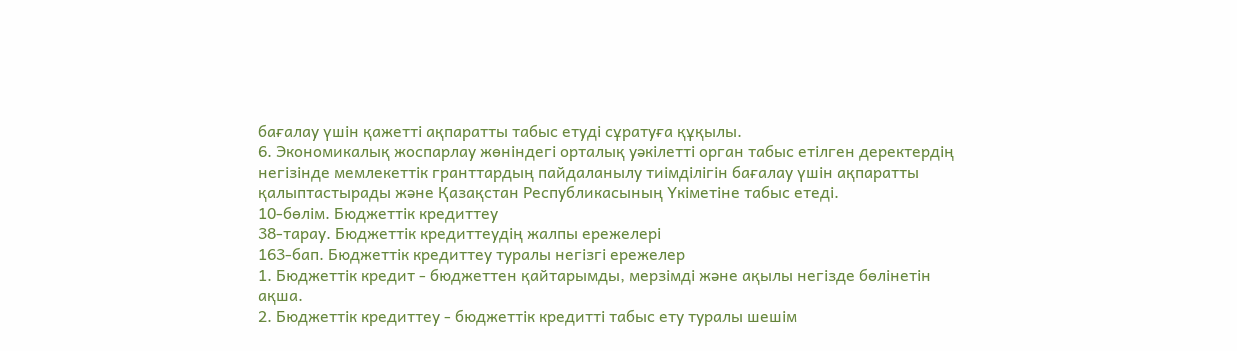бағалау үшiн қажеттi ақпаратты табыс етудi сұратуға құқылы.
6. Экономикалық жоспарлау жөнiндегі орталық уәкiлеттi орган табыс етiлген деректердiң негізiнде мемлекеттік гранттардың пайдаланылу тиiмдiлiгін бағалау үшiн ақпаратты қалыптастырады және Қазақстан Республикасының Үкіметіне табыс етедi.
10-бөлiм. Бюджеттік кредиттеу
38-тарау. Бюджеттік кредиттеудiң жалпы ережелерi
163-бап. Бюджеттік кредиттеу туралы негiзгi ережелер
1. Бюджеттік кредит - бюджеттен қайтарымды, мерзiмдi және ақылы негізде бөлiнетiн ақша.
2. Бюджеттік кредиттеу - бюджеттік кредиттi табыс ету туралы шешiм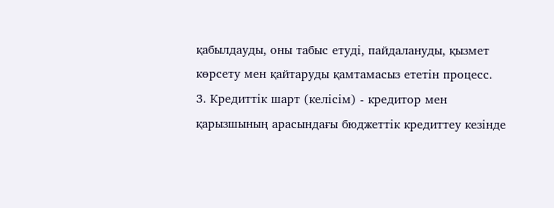қабылдауды, оны табыс етудi, пайдалануды, қызмет көрсету мен қайтаруды қамтамасыз ететiн процесс.
3. Кредиттiк шарт (келісім) - кредитор мен қарызшының арасындағы бюджеттік кредиттеу кезiнде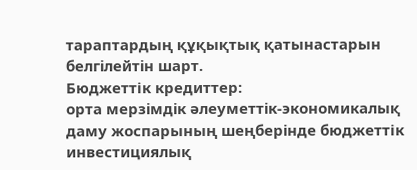тараптардың құқықтық қатынастарын белгiлейтiн шарт.
Бюджеттік кредиттер:
орта мерзiмдiк әлеуметтiк-экономикалық даму жоспарының шеңберiнде бюджеттік инвестициялық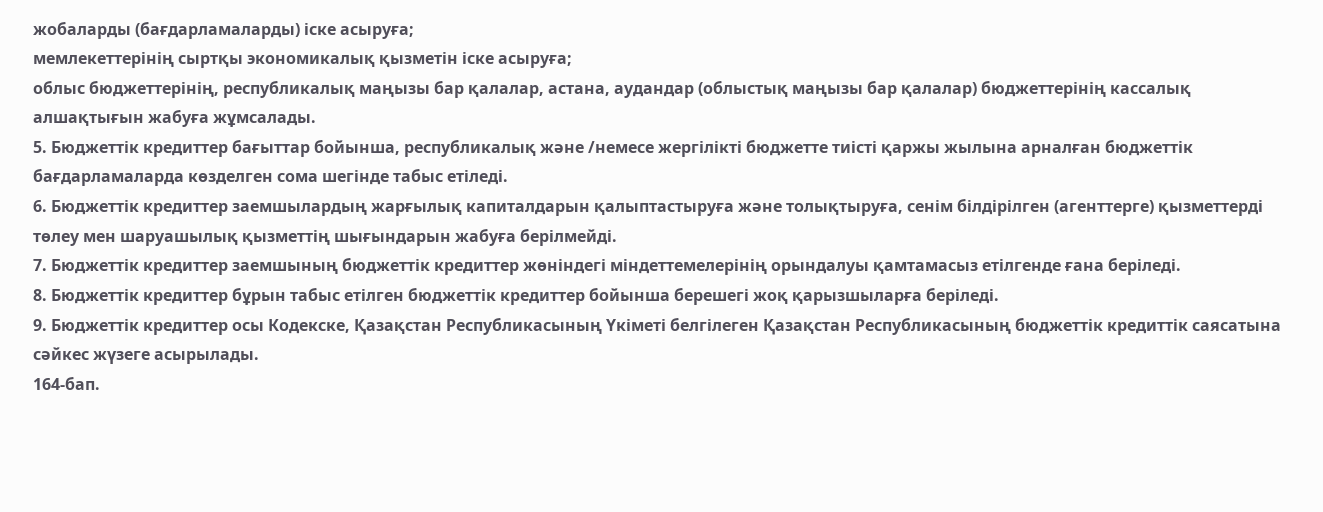жобаларды (бағдарламаларды) iске асыруға;
мемлекеттерiнiң сыртқы экономикалық қызметiн iске асыруға;
облыс бюджеттерiнiң, республикалық маңызы бар қалалар, астана, аудандар (облыстық маңызы бар қалалар) бюджеттерінің кассалық алшақтығын жабуға жұмсалады.
5. Бюджеттік кредиттер бағыттар бойынша, республикалық және /немесе жергілiктi бюджетте тиiстi қаржы жылына арналған бюджеттік бағдарламаларда көзделген сома шегiнде табыс етiледi.
6. Бюджеттік кредиттер заемшылардың жарғылық капиталдарын қалыптастыруға және толықтыруға, сенiм бiлдiрiлген (агенттерге) қызметтердi төлеу мен шаруашылық қызметтiң шығындарын жабуға берiлмейдi.
7. Бюджеттік кредиттер заемшының бюджеттік кредиттер жөнiндегі мiндеттемелерiнiң орындалуы қамтамасыз етiлгенде ғана берiледi.
8. Бюджеттік кредиттер бұрын табыс етiлген бюджеттік кредиттер бойынша берешегi жоқ қарызшыларға берiледi.
9. Бюджеттік кредиттер осы Кодекске, Қазақстан Республикасының Yкіметі белгiлеген Қазақстан Республикасының бюджеттік кредиттiк саясатына сәйкес жүзеге асырылады.
164-бап.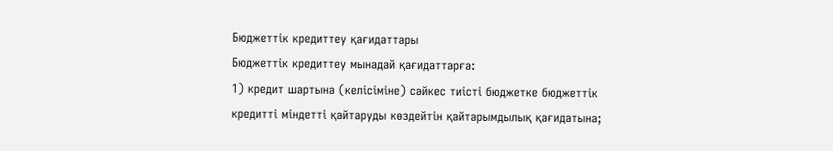Бюджеттік кредиттеу қағидаттары
Бюджеттік кредиттеу мынадай қағидаттарға:
1) кредит шартына (келісімiне) сәйкес тиiстi бюджетке бюджеттік кредиттi мiндеттi қайтаруды көздейтiн қайтарымдылық қағидатына;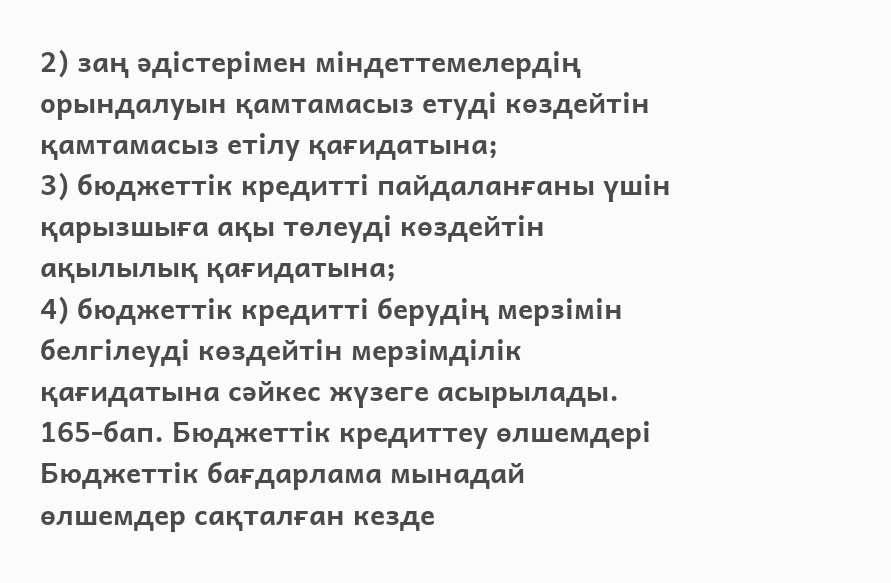2) заң әдiстерiмен мiндеттемелердiң орындалуын қамтамасыз етудi көздейтiн қамтамасыз етiлу қағидатына;
3) бюджеттік кредиттi пайдаланғаны үшiн қарызшыға ақы төлеудi көздейтiн ақылылық қағидатына;
4) бюджеттік кредиттi берудiң мерзiмiн белгiлеудi көздейтiн мерзiмдiлiк қағидатына сәйкес жүзеге асырылады.
165-бап. Бюджеттік кредиттеу өлшемдерi
Бюджеттік бағдарлама мынадай өлшемдер сақталған кезде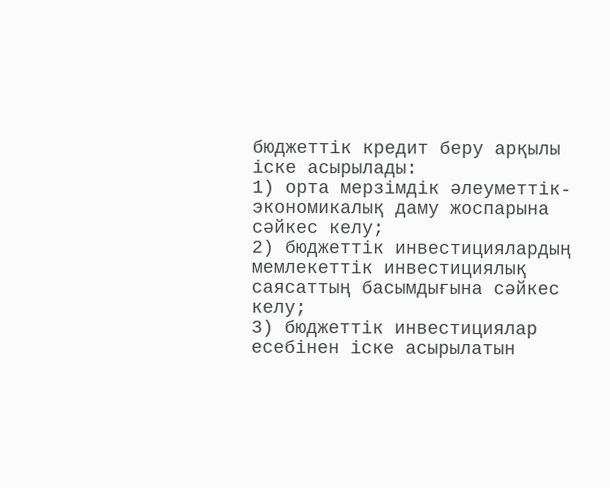бюджеттік кредит беру арқылы iске асырылады:
1) орта мерзiмдiк әлеуметтiк-экономикалық даму жоспарына сәйкес келу;
2) бюджеттік инвестициялардың мемлекеттік инвестициялық саясаттың басымдығына сәйкес келу;
3) бюджеттік инвестициялар есебiнен iске асырылатын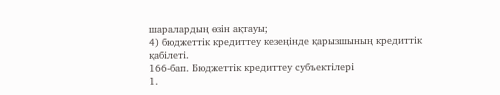шаралардың өзiн ақтауы;
4) бюджеттік кредиттеу кезеңiнде қарызшының кредиттiк қабiлетi.
166-бап. Бюджеттік кредиттеу субъектiлерi
1.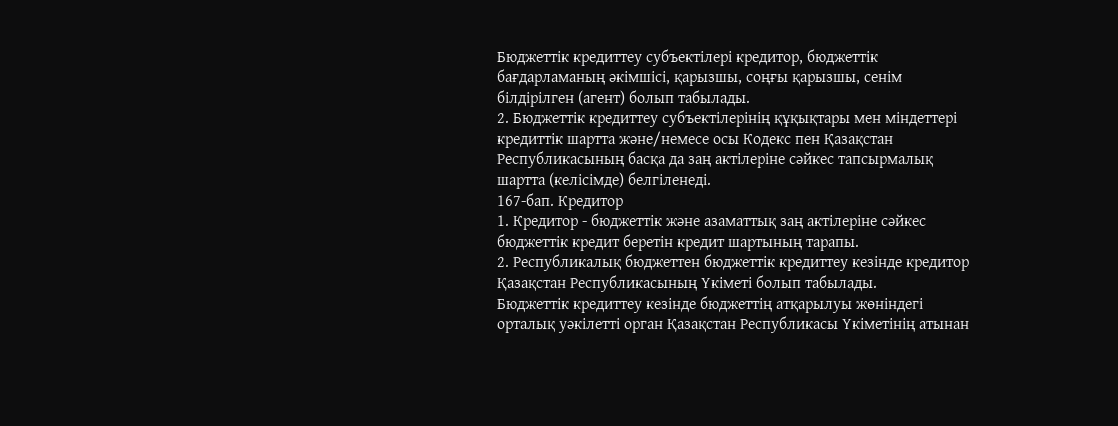Бюджеттік кредиттеу субъектiлерi кредитор, бюджеттік бағдарламаның әкiмшiсi, қарызшы, соңғы қарызшы, сенiм бiлдiрiлген (агент) болып табылады.
2. Бюджеттік кредиттeу субъектiлерiнiң құқықтары мен мiндеттерi кредиттiк шартта және/немесе осы Кодекс пен Қазақстан Республикасының басқа да заң актілеріне сәйкес тапсырмалық шартта (келісімде) белгiленедi.
167-бап. Кредитор
1. Кредитор - бюджеттік және азаматтық заң актілеріне сәйкес бюджеттік кредит беретiн кредит шартының тарапы.
2. Республикалық бюджеттен бюджеттік кредиттеу кезiнде кредитор Қазақстан Республикасының Үкіметі болып табылады.
Бюджеттік кредиттеу кезiнде бюджеттiң атқарылуы жөніндегі орталық уәкiлеттi орган Қазақстан Республикасы Үкіметінiң атынан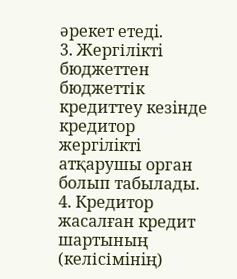әрекет етедi.
3. Жергілiктi бюджеттен бюджеттік кредиттeу кезiнде кредитор жергiлiктi атқарушы орган болып табылады.
4. Кредитор жасалған кредит шартының (келісімiнiң)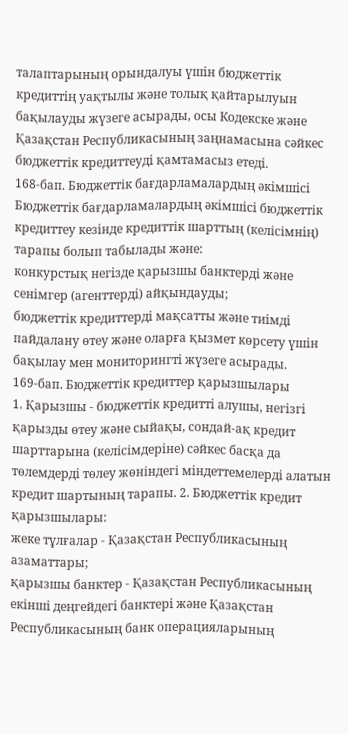талаптарының орындалуы үшiн бюджеттік кредиттiң уақтылы және толық қайтарылуын бақылауды жүзеге асырады, осы Кодекске және Қазақстан Республикасының заңнамасына сәйкес бюджеттік кредиттеудi қамтамасыз етедi.
168-бап. Бюджеттік бағдарламалардың әкiмшiсi
Бюджеттік бағдарламалардың әкiмшiсi бюджеттік кредиттеу кезiнде кредиттік шарттың (келісімнiң) тарапы болып табылады және:
конкурстық негiзде қарызшы банктердi және сенiмгер (агенттердi) айқындауды;
бюджеттік кредиттердi мақсатты және тиiмдi пайдалану өтеу және оларға қызмет көрсету үшiн бақылау мен мониторингтi жүзеге асырады.
169-бап. Бюджеттік кредиттер қарызшылары
1. Қарызшы - бюджеттік кредиттi алушы, негiзгi қарызды өтеу және сыйақы, сондай-ақ кредит шарттарына (келісімдерiне) сәйкес басқа да төлемдердi төлеу жөніндегі мiндеттемелердi алатын кредит шартының тарапы. 2. Бюджеттік кредит қарызшылары:
жеке тұлғалар - Қазақстан Республикасының азаматтары;
қарызшы банктер - Қазақстан Республикасының екiншi деңгейдегi банктерi және Қазақстан Республикасының банк операцияларының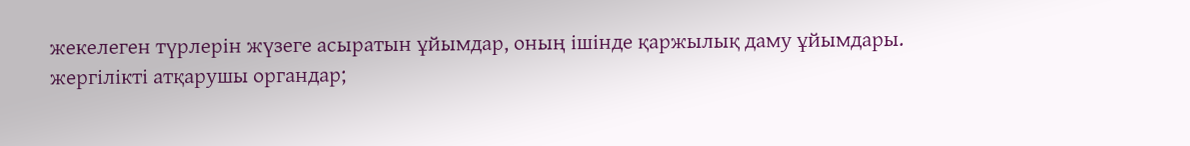жекелеген түрлерiн жүзеге асыратын ұйымдар, оның iшiнде қаржылық даму ұйымдары.
жергiлiктi атқарушы органдар;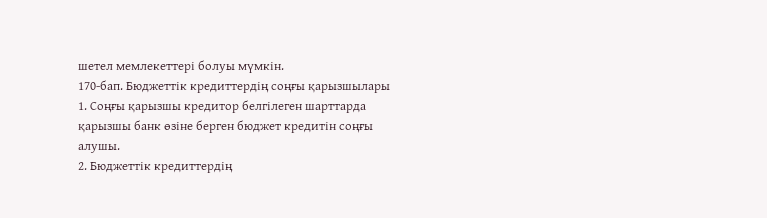шетел мемлекеттерi болуы мүмкiн.
170-бап. Бюджеттік кредиттердiң соңғы қарызшылары
1. Соңғы қарызшы кредитор белгiлеген шарттарда қарызшы банк өзiне берген бюджет кредитiн соңғы алушы.
2. Бюджеттік кредиттердiң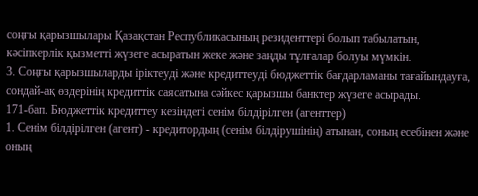соңғы қарызшылары Қазақстан Республикасының резиденттерi болып табылатын, кәсiпкерлiк қызметтi жүзеге асыратын жеке және заңды тұлғалар болуы мүмкiн.
3. Соңғы қарызшыларды iрiктеудi және кредиттеудi бюджеттік бағдарламаны тағайындауға, сондай-ақ өздерiнiң кредиттiк саясатына сәйкес қарызшы банктер жүзеге асырады.
171-бап. Бюджеттік кредиттеу кезіндегі сенiм бiлдiрiлген (агенттер)
1. Сенім бiлдiрiлген (агент) - кредитордың (сенiм бiлдiрушiнiң) атынан, соның есебiнен және оның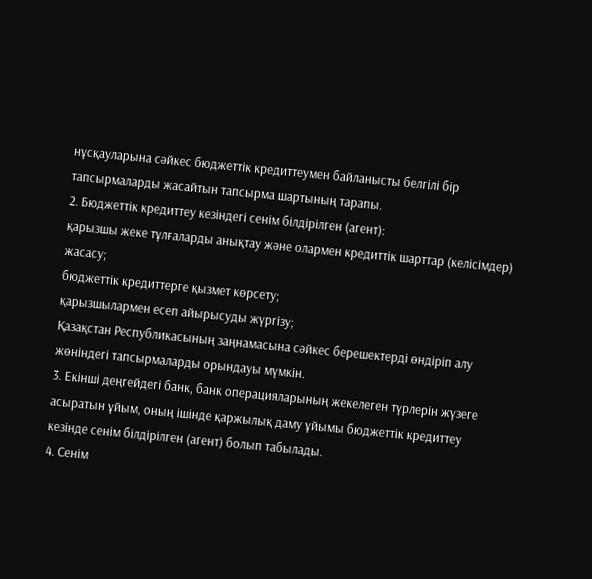нұсқауларына сәйкес бюджеттік кредиттеумен байланысты белгiлi бiр тапсырмаларды жасайтын тапсырма шартының тарапы.
2. Бюджеттік кредиттеу кезіндегі сенiм бiлдiрiлген (агент):
қарызшы жеке тұлғаларды анықтау және олармен кредиттiк шарттар (келісімдер) жасасу;
бюджеттік кредиттерге қызмет көрсету;
қарызшылармен есеп айырысуды жүргiзу;
Қазақстан Республикасының заңнамасына сәйкес берешектердi өндiрiп алу жөніндегі тапсырмаларды орындауы мүмкiн.
3. Екiншi деңгейдегi банк, банк операцияларының жекелеген түрлерiн жүзеге асыратын ұйым, оның iшiнде қаржылық даму ұйымы бюджеттік кредиттеу кезiнде сенiм бiлдiрiлген (агент) болып табылады.
4. Сенім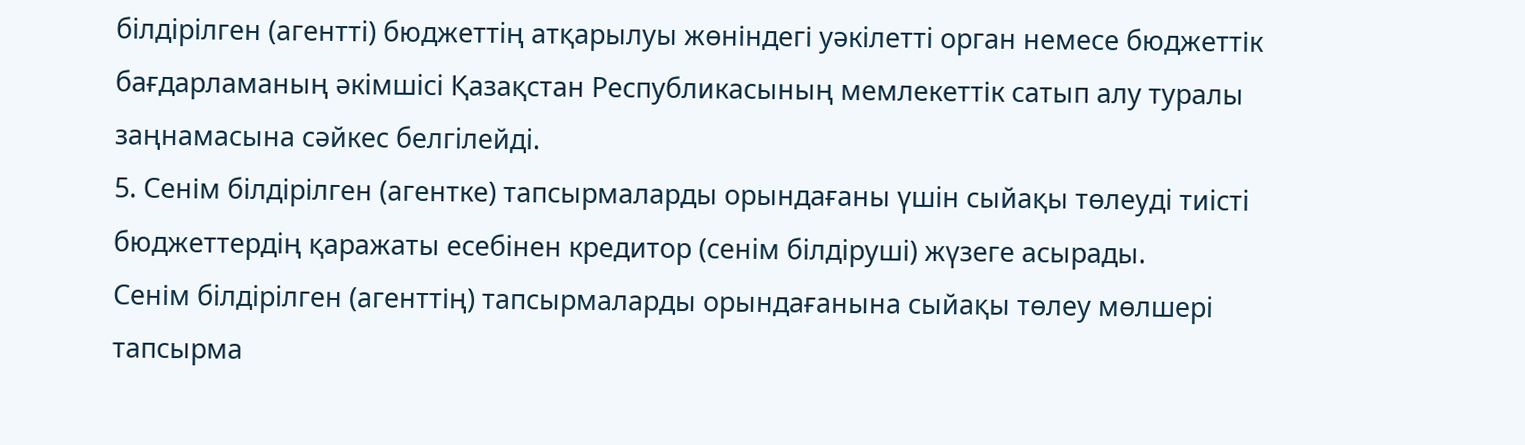бiлдiрiлген (агенттi) бюджеттiң атқарылуы жөніндегі уәкiлеттi орган немесе бюджеттік бағдарламаның әкiмшiсi Қазақстан Республикасының мемлекеттік сатып алу туралы заңнамасына сәйкес белгiлейдi.
5. Сенім бiлдiрiлген (агентке) тапсырмаларды орындағаны үшiн сыйақы төлеудi тиiстi бюджеттердiң қаражаты есебiнен кредитор (сенiм бiлдiрушi) жүзеге асырады.
Сенім бiлдiрiлген (агенттің) тапсырмаларды орындағанына сыйақы төлеу мөлшерi тапсырма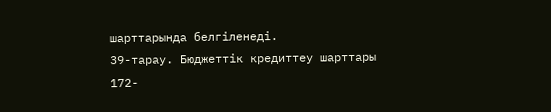шарттарында белгiленедi.
39-тарау. Бюджеттік кредиттеу шарттары
172-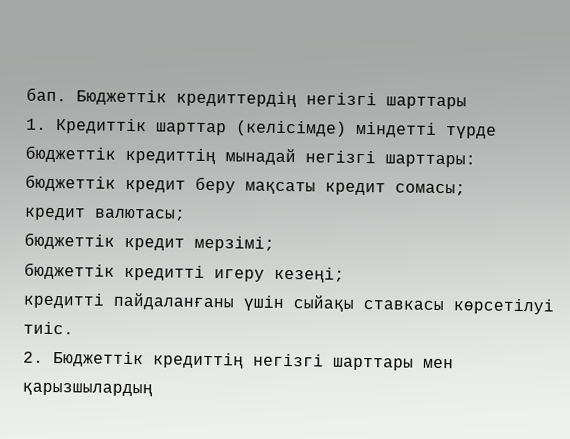бап. Бюджеттік кредиттердiң негiзгi шарттары
1. Кредиттiк шарттар (келісімде) мiндеттi түрде бюджеттік кредиттiң мынадай негiзгi шарттары:
бюджеттік кредит беру мақсаты кредит сомасы;
кредит валютасы;
бюджеттік кредит мерзiмi;
бюджеттік кредиттi игеру кезеңi;
кредитті пайдаланғаны үшiн сыйақы ставкасы көрсетiлуi тиiс.
2. Бюджеттік кредиттiң негiзгi шарттары мен қарызшылардың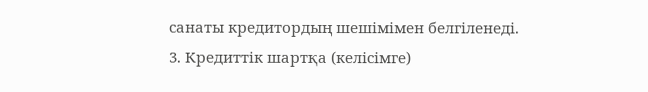санаты кредитордың шешiмiмен белгiленедi.
3. Кредиттiк шартқа (келісімге)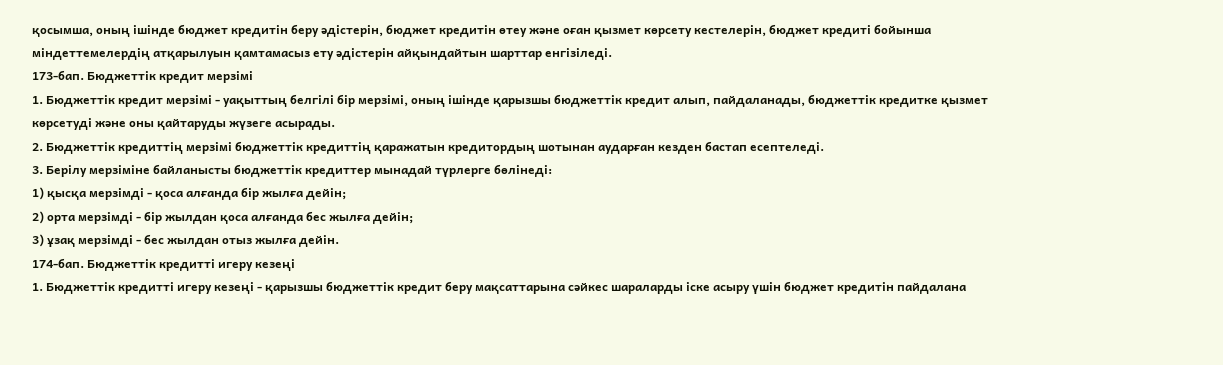қосымша, оның iшiнде бюджет кредитiн беру әдiстерiн, бюджет кредитiн өтеу және оған қызмет көрсету кестелерiн, бюджет кредитi бойынша мiндеттемелердiң атқарылуын қамтамасыз ету әдiстерiн айқындайтын шарттар енгiзiледi.
173-бап. Бюджеттік кредит мерзiмi
1. Бюджеттік кредит мерзiмi - уақыттың белгiлi бiр мерзiмi, оның iшiнде қарызшы бюджеттік кредит алып, пайдаланады, бюджеттік кредитке қызмет көрсетудi және оны қайтаруды жүзеге асырады.
2. Бюджеттік кредиттiң мерзiмi бюджеттік кредиттiң қаражатын кредитордың шотынан аударған кезден бастап есептеледi.
3. Берiлу мерзiмiне байланысты бюджеттік кредиттер мынадай түрлерге бөлiнедi:
1) қысқа мерзiмдi - қоса алғанда бiр жылға дейiн;
2) орта мерзiмдi - бiр жылдан қоса алғанда бес жылға дейiн;
3) ұзақ мерзiмдi - бес жылдан отыз жылға дейiн.
174-бап. Бюджеттік кредиттi игеру кезеңi
1. Бюджеттік кредиттi игеру кезеңi - қарызшы бюджеттік кредит беру мақсаттарына сәйкес шараларды iске асыру үшiн бюджет кредитiн пайдалана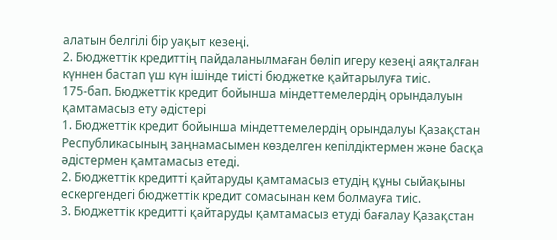алатын белгiлi бiр уақыт кезеңi.
2. Бюджеттік кредиттiң пайдаланылмаған бөлiп игеру кезеңi аяқталған күннен бастап үш күн iшiнде тиiстi бюджетке қайтарылуға тиiс.
175-бап. Бюджеттік кредит бойынша мiндеттемелердiң орындалуын қамтамасыз ету әдiстерi
1. Бюджеттік кредит бойынша мiндеттемелердің орындалуы Қазақстан Республикасының заңнамасымен көзделген кепiлдiктермен және басқа әдiстермен қамтамасыз етедi.
2. Бюджеттік кредиттi қайтаруды қамтамасыз етудiң құны сыйақыны ескергендегi бюджеттік кредит сомасынан кем болмауға тиiс.
3. Бюджеттік кредиттi қайтаруды қамтамасыз етудi бағалау Қазақстан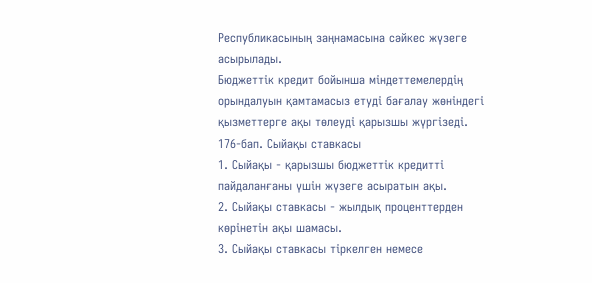Республикасының заңнамасына сәйкес жүзеге асырылады.
Бюджеттік кредит бойынша мiндеттемелердiң орындалуын қамтамасыз етудi бағалау жөніндегі қызметтерге ақы төлеудi қарызшы жүргiзедi.
176-бап. Сыйақы ставкасы
1. Сыйақы - қарызшы бюджеттік кредиттi пайдаланғаны үшiн жүзеге асыратын ақы.
2. Сыйақы ставкасы - жылдық проценттерден көрiнетiн ақы шамасы.
3. Сыйақы ставкасы тiркелген немесе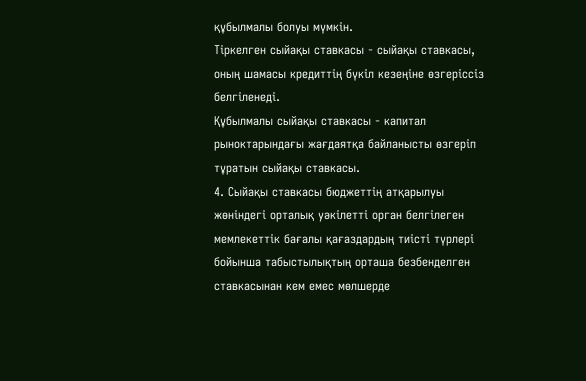құбылмалы болуы мүмкiн.
Тiркелген сыйақы ставкасы - сыйақы ставкасы, оның шамасы кредиттiң бүкiл кезеңiне өзгерiссiз белгiленедi.
Құбылмалы сыйақы ставкасы - капитал рыноктарындағы жағдаятқа байланысты өзгерiп тұратын сыйақы ставкасы.
4. Сыйақы ставкасы бюджеттiң атқарылуы жөніндегі орталық уәкiлеттi орган белгiлеген мемлекеттік бағалы қағаздардың тиiстi түрлерi бойынша табыстылықтың орташа безбенделген ставкасынан кем емес мөлшерде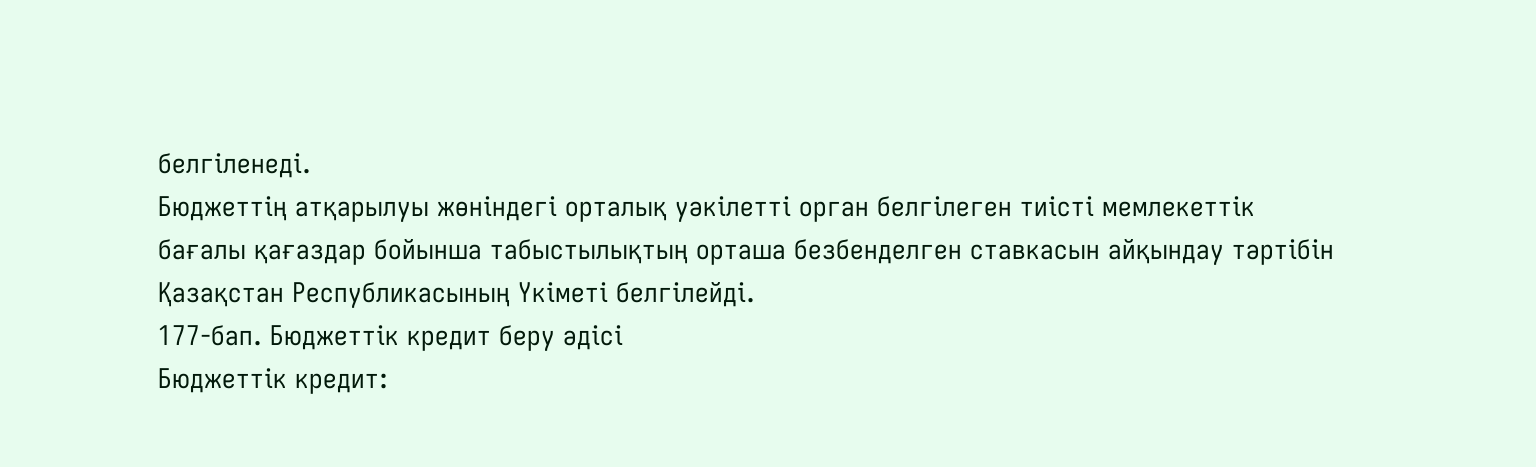белгiленедi.
Бюджеттiң атқарылуы жөніндегі орталық уәкiлеттi орган белгілеген тиiстi мемлекеттік бағалы қағаздар бойынша табыстылықтың орташа безбенделген ставкасын айқындау тәртібін Қазақстан Республикасының Үкіметі белгілейдi.
177-бап. Бюджеттік кредит беру әдiсi
Бюджеттік кредит: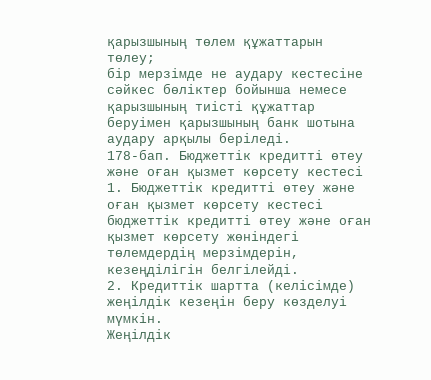қарызшының төлем құжаттарын төлеу;
бiр мерзiмде не аудару кестесiне сәйкес бөлiктер бойынша немесе қарызшының тиiстi құжаттар беруiмен қарызшының банк шотына аудару арқылы берiледi.
178-бап. Бюджеттік кредиттi өтеу және оған қызмет көрсету кестесi
1. Бюджеттік кредиттi өтеу және оған қызмет көрсету кестесi бюджеттік кредиттi өтеу және оған қызмет көрсету жөніндегі төлемдердiң мерзiмдерiн, кезеңдiлiгін белгiлейдi.
2. Кредиттiк шартта (келісімде) жеңiлдiк кезеңiн беру көзделуi мүмкiн.
Жеңiлдiк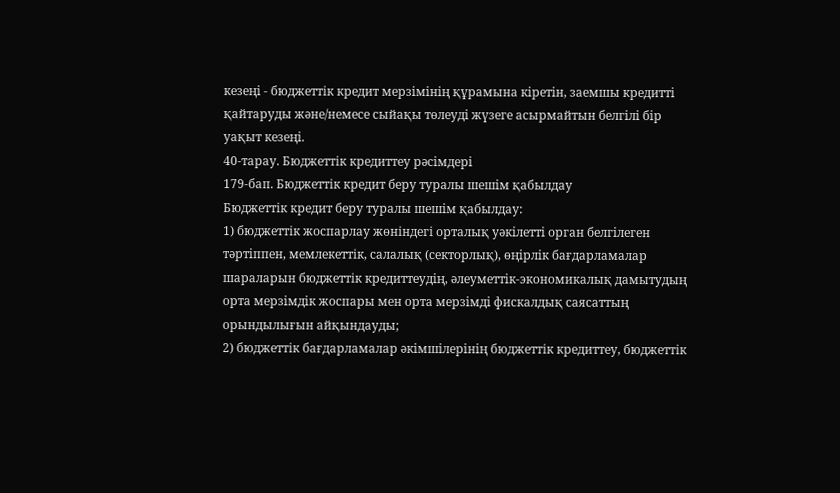кезеңi - бюджеттік кредит мерзiмiнiң құрамына кiретiн, заемшы кредиттi қайтаруды және/немесе сыйақы төлеудi жүзеге асырмайтын белгiлi бiр уақыт кезеңi.
40-тарау. Бюджеттік кредиттеу рәсiмдерi
179-бап. Бюджеттік кредит беру туралы шешiм қабылдау
Бюджеттік кредит беру туралы шешiм қабылдау:
1) бюджеттік жоспарлау жөніндегі орталық уәкiлеттi орган белгiлеген тәртiппен, мемлекеттік, салалық (секторлық), өңiрлiк бағдарламалар шараларын бюджеттік кредиттеудiң, әлеуметтiк-экономикалық дамытудың орта мерзiмдiк жоспары мен орта мерзiмдi фискалдық саясаттың орындылығын айқындауды;
2) бюджеттік бағдарламалар әкiмшiлерiнiң бюджеттік кредиттеу, бюджеттік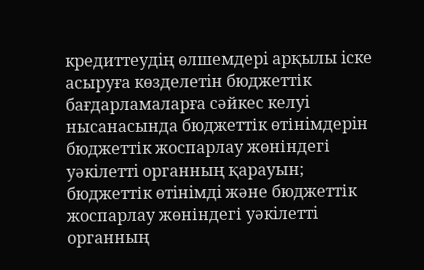кредиттеудiң өлшемдерi арқылы iске асыруға көзделетiн бюджеттік бағдарламаларға сәйкес келуi нысанасында бюджеттік өтінiмдерiн бюджеттік жоспарлау жөніндегі уәкiлеттi органның қарауын;
бюджеттік өтiнiмдi және бюджеттік жоспарлау жөніндегі уәкiлеттi органның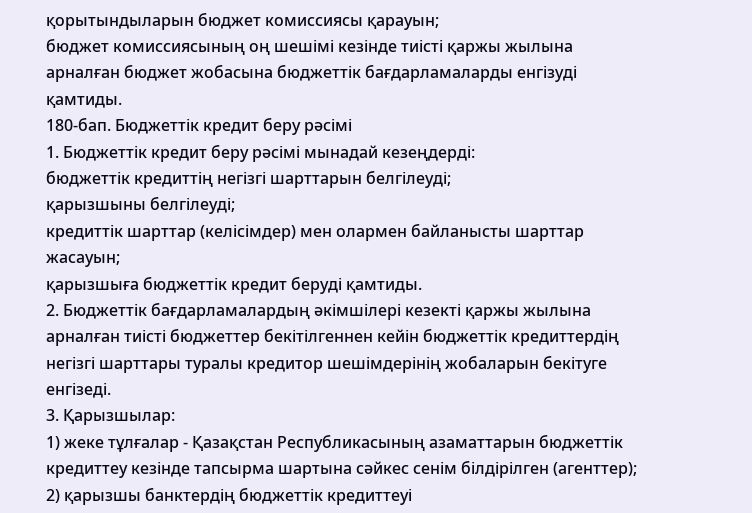қорытындыларын бюджет комиссиясы қарауын;
бюджет комиссиясының оң шешiмi кезiнде тиiстi қаржы жылына арналған бюджет жобасына бюджеттік бағдарламаларды енгізудi қамтиды.
180-бап. Бюджеттік кредит беру рәсiмi
1. Бюджеттік кредит беру рәсiмi мынадай кезеңдердi:
бюджеттік кредиттiң негiзгі шарттарын белгiлеудi;
қарызшыны белгiлеудi;
кредиттiк шарттар (келісімдер) мен олармен байланысты шарттар жасауын;
қарызшыға бюджеттік кредит берудi қамтиды.
2. Бюджеттік бағдарламалардың әкiмшiлерi кезектi қаржы жылына арналған тиiстi бюджеттер бекітілгеннен кейiн бюджеттік кредиттердiң негiзгi шарттары туралы кредитор шешiмдерiнiң жобаларын бекітуге енгiзедi.
3. Қарызшылар:
1) жеке тұлғалар - Қазақстан Республикасының азаматтарын бюджеттік кредиттеу кезiнде тапсырма шартына сәйкес сенiм бiлдiрiлген (агенттер);
2) қарызшы банктердiң бюджеттік кредиттеуi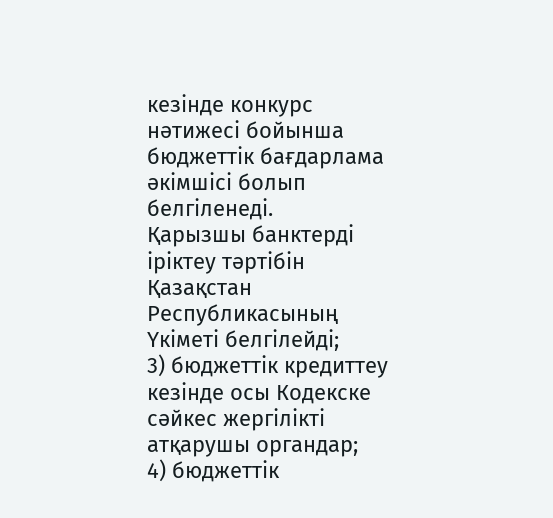кезiнде конкурс нәтижесi бойынша бюджеттік бағдарлама әкiмшiсi болып белгiленедi.
Қарызшы банктердi iрiктеу тәртібін Қазақстан Республикасының Yкіметі белгiлейдi;
3) бюджеттік кредиттеу кезiнде осы Кодекске сәйкес жергiлiктi атқарушы органдар;
4) бюджеттік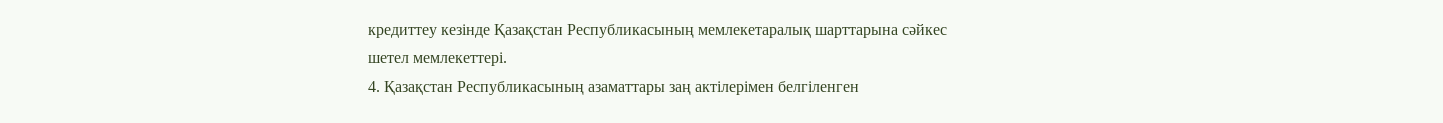кредиттеу кезiнде Қазақстан Республикасының мемлекетаралық шарттарына сәйкес шетел мемлекеттерi.
4. Қазақстан Республикасының азаматтары заң актілерімен белгiленген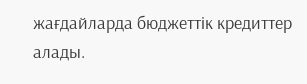жағдайларда бюджеттік кредиттер алады.